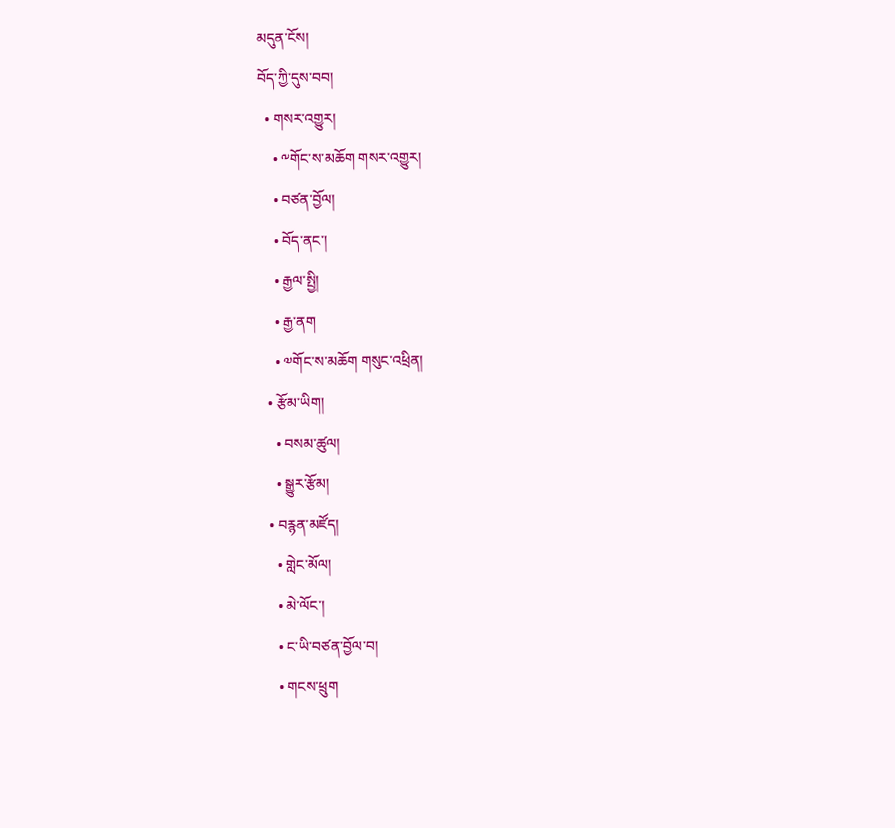མདུན་ངོས།
བོད་ཀྱི་དུས་བབ།
  • གསར་འགྱུར།
    • ༸གོང་ས་མཆོག གསར་འགྱུར།
    • བཙན་བྱོལ།
    • བོད་ནང་།
    • རྒྱལ་སྤྱི།
    • རྒྱ་ནག
    • ༧གོང་ས་མཆོག གསུང་འཕྲིན།
  • རྩོམ་ཡིག།
    • བསམ་ཚུལ།
    • སྒྱུར་རྩོམ།
  • བརྙན་མཛོད།
    • གླེང་མོལ།
    • མེ་ལོང་།
    • ང་ཡི་བཙན་བྱོལ་བ།
    • གངས་ཕྲུག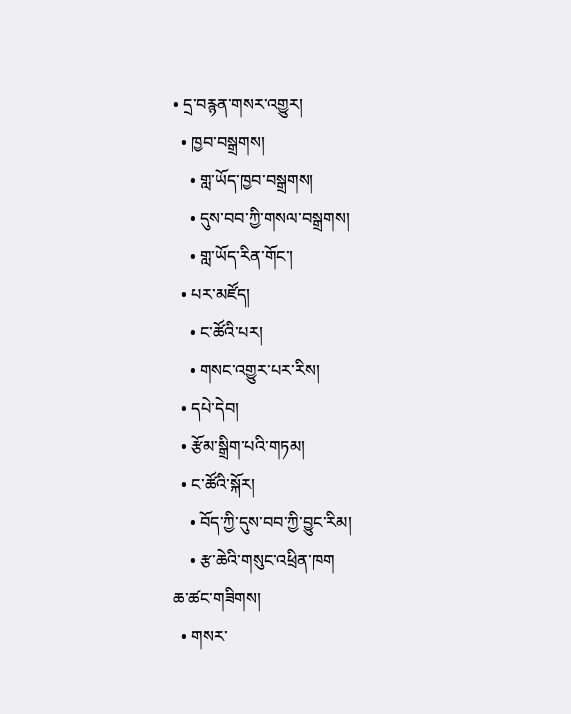• དྲ་བརྙན་གསར་འགྱུར།
  • ཁྱབ་བསྒྲགས།
    • གླ་ཡོད་ཁྱབ་བསྒྲགས།
    • དུས་བབ་ཀྱི་གསལ་བསྒྲགས།
    • གླ་ཡོད་རིན་གོང་།
  • པར་མཛོད།
    • ང་ཚོའི་པར།
    • གསང་འགྱུར་པར་རིས།
  • དཔེ་དེབ།
  • རྩོམ་སྒྲིག་པའི་གཏམ།
  • ང་ཚོའི་སྐོར།
    • བོད་ཀྱི་དུས་བབ་ཀྱི་བྱུང་རིམ།
    • རྩ་ཆེའི་གསུང་འཕྲིན་ཁག
ཆ་ཚང་གཟིགས།
  • གསར་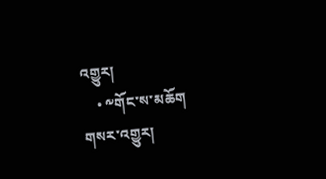འགྱུར།
    • ༸གོང་ས་མཆོག གསར་འགྱུར།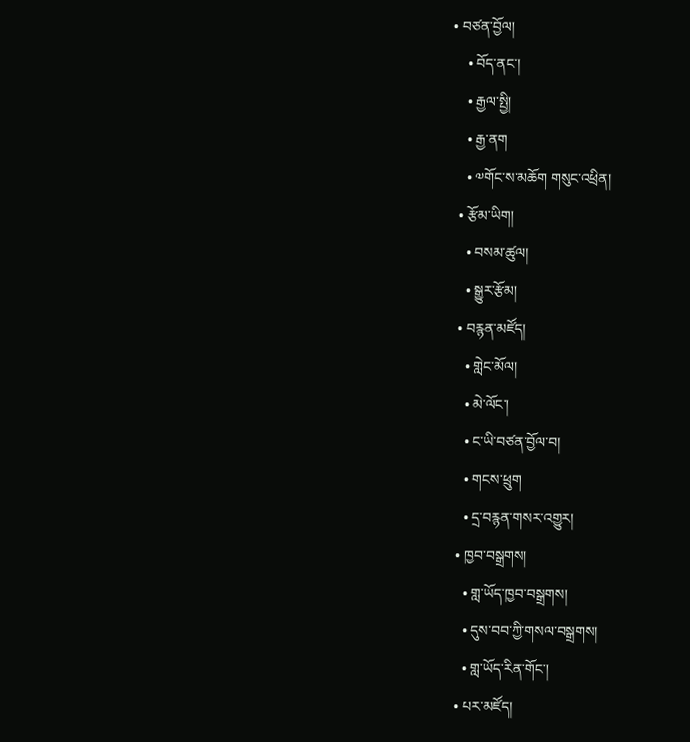• བཙན་བྱོལ།
    • བོད་ནང་།
    • རྒྱལ་སྤྱི།
    • རྒྱ་ནག
    • ༧གོང་ས་མཆོག གསུང་འཕྲིན།
  • རྩོམ་ཡིག།
    • བསམ་ཚུལ།
    • སྒྱུར་རྩོམ།
  • བརྙན་མཛོད།
    • གླེང་མོལ།
    • མེ་ལོང་།
    • ང་ཡི་བཙན་བྱོལ་བ།
    • གངས་ཕྲུག
    • དྲ་བརྙན་གསར་འགྱུར།
  • ཁྱབ་བསྒྲགས།
    • གླ་ཡོད་ཁྱབ་བསྒྲགས།
    • དུས་བབ་ཀྱི་གསལ་བསྒྲགས།
    • གླ་ཡོད་རིན་གོང་།
  • པར་མཛོད།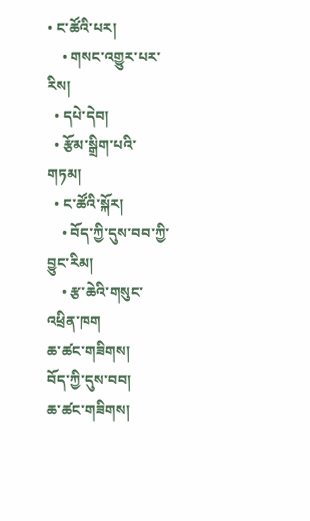• ང་ཚོའི་པར།
    • གསང་འགྱུར་པར་རིས།
  • དཔེ་དེབ།
  • རྩོམ་སྒྲིག་པའི་གཏམ།
  • ང་ཚོའི་སྐོར།
    • བོད་ཀྱི་དུས་བབ་ཀྱི་བྱུང་རིམ།
    • རྩ་ཆེའི་གསུང་འཕྲིན་ཁག
ཆ་ཚང་གཟིགས།
བོད་ཀྱི་དུས་བབ།
ཆ་ཚང་གཟིགས།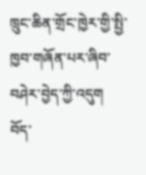ཁྲུང་ཆིན་གྲོང་ཁྱེར་གྱི་སྤྱི་ཁྱབ་གཞོན་པར་ཞིབ་བཤེར་བྱེད་ཀྱི་འདུག
བོད་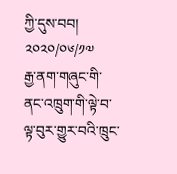ཀྱི་དུས་བབ།
༢༠༢༠/༠༦/༡༧
རྒྱ་ནག་གཞུང་གི་ནང་འཁྲུག་གི་ལྟེ་བ་ལྟ་བུར་གྱུར་བའི་ཁྲུང་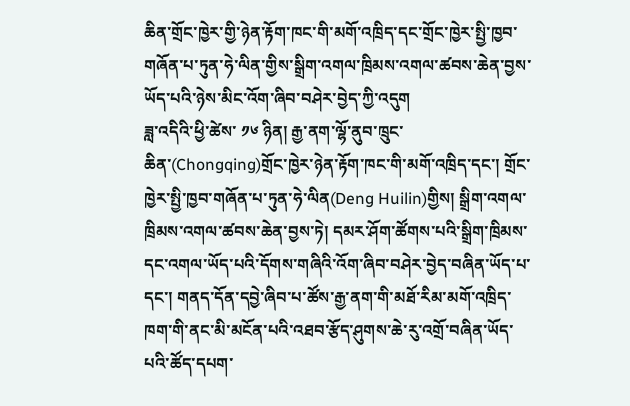ཆིན་གྲོང་ཁྱེར་གྱི་ཉེན་རྟོག་ཁང་གི་མགོ་འཁྲིད་དང་གྲོང་ཁྱེར་སྤྱི་ཁྱབ་གཞོན་པ་ཏུན་ཧེ་ལིན་གྱིས་སྒྲིག་འགལ་ཁྲིམས་འགལ་ཚབས་ཆེན་བྱས་ཡོད་པའི་ཉེས་མིང་འོག་ཞིབ་བཤེར་བྱེད་ཀྱི་འདུག
ཟླ་འདིའི་ཕྱི་ཚེས་ ༡༦ ཉིན། རྒྱ་ནག་ལྷོ་ནུབ་ཁྲུང་ཆིན་(Chongqing)གྲོང་ཁྱེར་ཉེན་རྟོག་ཁང་གི་མགོ་འཁྲིད་དང་། གྲོང་ཁྱེར་སྤྱི་ཁྱབ་གཞོན་པ་ཏུན་ཧེ་ལིན(Deng Huilin)གྱིས། སྒྲིག་འགལ་ཁྲིམས་འགལ་ཚབས་ཆེན་བྱས་ཏེ། དམར་ཤོག་ཚོགས་པའི་སྒྲིག་ཁྲིམས་དང་འགལ་ཡོད་པའི་དོགས་གཞིའི་འོག་ཞིབ་བཤེར་བྱེད་བཞིན་ཡོད་པ་དང་། གནད་དོན་དབྱེ་ཞིབ་པ་ཚོས་རྒྱ་ནག་གི་མཐོ་རིམ་མགོ་འཁྲིད་ཁག་གི་ནང་མི་མངོན་པའི་འཐབ་རྩོད་ཤུགས་ཆེ་རུ་འགྲོ་བཞིན་ཡོད་པའི་ཚོད་དཔག་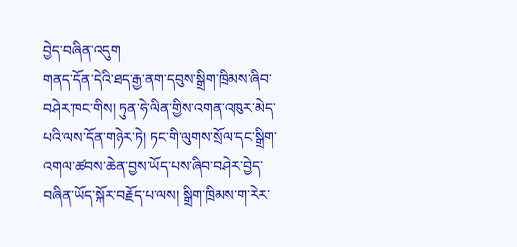བྱེད་བཞིན་འདུག
གནད་དོན་དེའི་ཐད་རྒྱ་ནག་དབུས་སྒྲིག་ཁྲིམས་ཞིབ་བཤེར་ཁང་གིས། ཏུན་ཧེ་ལིན་གྱིས་འགན་འཁུར་མེད་པའི་ལས་དོན་གཉེར་ཏེ། ཏང་གི་ལུགས་སྲོལ་དང་སྒྲིག་འགལ་ཚབས་ཆེན་བྱས་ཡོད་པས་ཞིབ་བཤེར་བྱེད་བཞིན་ཡོད་སྐོར་བརྗོད་པ་ལས། སྒྲིག་ཁྲིམས་ག་རེར་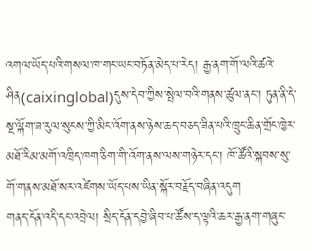འགལ་ཡོད་པའི་གསལ་ཁ་གང་ཡང་བཏོན་མེད་པ་རེད། རྒྱ་ནག་གོ་ལའི་ཚའེ་ཤིན(caixinglobal)དུས་དེབ་ཀྱིས་སྤེལ་བའི་གནས་ཚུལ་ནང་། ཏུན་ནི་དེ་སྔ་ལྐོག་ཟ་རུལ་སུངས་ཀྱི་མིང་འོག་ནས་ཉེས་ཆད་བཅད་ཟིན་པའི་ཁྲུང་ཆིན་གྲོང་ཁྱེར་མཐོ་རིམ་མགོ་འཁྲིད་ཁག་ཅིག་གི་འོག་ནས་ལས་གཉེར་དང་། ཁོ་ཚོའི་སྐབས་སུ་གོ་གནས་མཐོ་སར་འཛེགས་ཡོད་པས་ཡིན་སྐོར་བརྗོད་བཞིན་འདུག
གནད་དོན་འདི་དང་འབྲེལ། སྲིད་དོན་དབྱེ་ཞིབ་པ་ཚོས་ད་ལྟའི་ཆར་རྒྱ་ནག་གཞུང་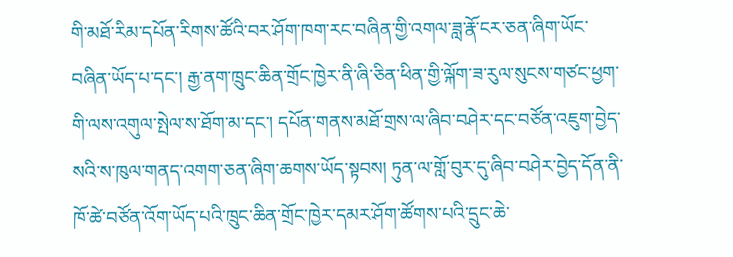གི་མཐོ་རིམ་དཔོན་རིགས་ཚོའི་བར་ཤོག་ཁག་རང་བཞིན་གྱི་འགལ་ཟླ་རྣོ་ངར་ཅན་ཞིག་ཡོང་བཞིན་ཡོད་པ་དང་། རྒྱ་ནག་ཁྲུང་ཆིན་གྲོང་ཁྱེར་ནི་ཞི་ཅིན་ཕིན་གྱི་ལྐོག་ཟ་རུལ་སུངས་གཙང་ཕྱག་གི་ལས་འགུལ་སྤེལ་ས་ཐོག་མ་དང་། དཔོན་གནས་མཐོ་གྲས་ལ་ཞིབ་བཤེར་དང་བཙོན་འཇུག་བྱེད་སའི་ས་ཁུལ་གནད་འགག་ཅན་ཞིག་ཆགས་ཡོད་སྟབས། ཏུན་ལ་གློ་བུར་དུ་ཞིབ་བཤེར་བྱེད་དོན་ནི་ཁོ་ཚེ་བཙོན་འོག་ཡོད་པའི་ཁྲུང་ཆིན་གྲོང་ཁྱེར་དམར་ཤོག་ཚོགས་པའི་དྲུང་ཆེ་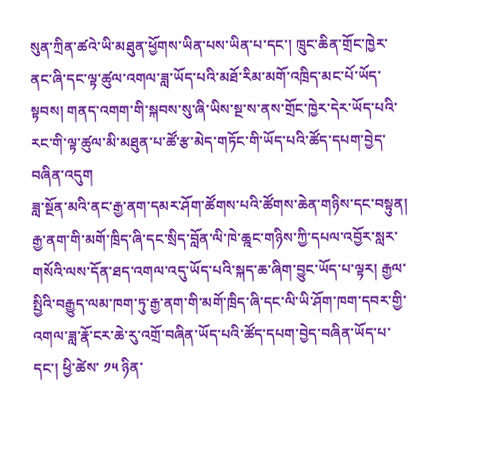སུན་ཀྲིན་ཚའེ་ཡི་མཐུན་ཕྱོགས་ཡིན་པས་ཡིན་པ་དང་། ཁྲུང་ཆིན་གྲོང་ཁྱེར་ནང་ཞི་དང་ལྟ་ཚུལ་འགལ་ཟླ་ཡོད་པའི་མཐོ་རིམ་མགོ་འཁྲིད་མང་པོ་ཡོད་སྟབས། གནད་འགག་གི་སྐབས་སུ་ཞི་ཡིས་སྔ་ས་ནས་གྲོང་ཁྱེར་དེར་ཡོད་པའི་རང་གི་ལྟ་ཚུལ་མི་མཐུན་པ་ཚོ་རྩ་མེད་གཏོང་གི་ཡོད་པའི་ཚོད་དཔག་བྱེད་བཞིན་འདུག
ཟླ་སྔོན་མའི་ནང་རྒྱ་ནག་དམར་ཤོག་ཚོགས་པའི་ཚོགས་ཆེན་གཉིས་དང་བསྟུན། རྒྱ་ནག་གི་མགོ་ཁྲིད་ཞི་དང་སྲིད་བློན་ལི་ཁེ་ཆྰང་གཉིས་ཀྱི་དཔལ་འབྱོར་སླར་གསོའི་ལས་དོན་ཐད་འགལ་འདུ་ཡོད་པའི་སྐད་ཆ་ཞིག་བྱུང་ཡོད་པ་ལྟར། རྒྱལ་སྤྱིའི་བརྒྱུད་ལམ་ཁག་ཏུ་རྒྱ་ནག་གི་མགོ་ཁྲིད་ཞི་དང་ལི་ཡི་ཤོག་ཁག་དབར་གྱི་འགལ་ཟླ་རྣོ་ངར་ཆེ་རུ་འགྲོ་བཞིན་ཡོད་པའི་ཚོད་དཔག་བྱེད་བཞིན་ཡོད་པ་དང་། ཕྱི་ཚེས་ ༡༥ ཉིན་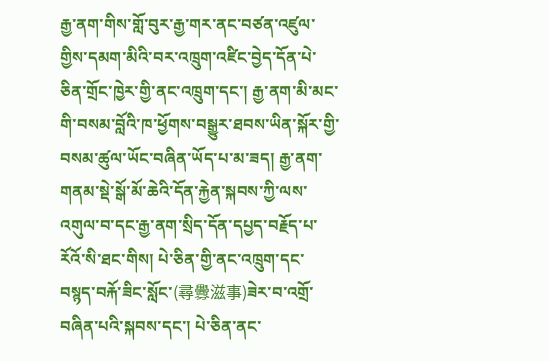རྒྱ་ནག་གིས་གློ་བུར་རྒྱ་གར་ནང་བཙན་འཛུལ་གྱིས་དམག་མིའི་བར་འཁྲུག་འཛིང་བྱེད་དོན་པེ་ཅིན་གྲོང་ཁྱེར་གྱི་ནང་འཁྲུག་དང་། རྒྱ་ནག་མི་མང་གི་བསམ་བློའི་ཁ་ཕྱོགས་བསྒྱུར་ཐབས་ཡིན་སྐོར་གྱི་བསམ་ཚུལ་ཡོང་བཞིན་ཡོད་པ་མ་ཟད། རྒྱ་ནག་གནམ་སྡེ་སྒོ་མོ་ཆེའི་དོན་རྐྱེན་སྐབས་ཀྱི་ལས་འགུལ་བ་དང་རྒྱ་ནག་སྲིད་དོན་དཔྱད་བརྗོད་པ་རོའོ་སི་ཐང་གིས། པེ་ཅིན་གྱི་ནང་འཁྲུག་དང་བསྙད་བརྐོ་ཟིང་སློང་(尋釁滋事)ཟེར་བ་འགྲོ་བཞིན་པའི་སྐབས་དང་། པེ་ཅིན་ནང་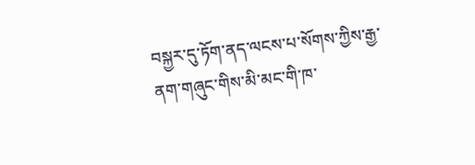བསྐྱར་དུ་ཏོག་ནད་ལངས་པ་སོགས་ཀྱིས་རྒྱ་ནག་གཞུང་གིས་མི་མང་གི་ཁ་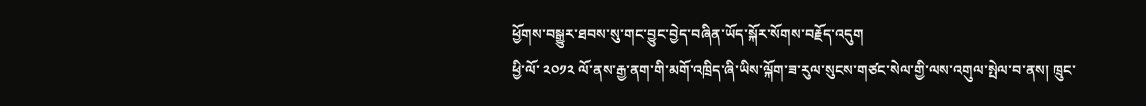ཕྱོགས་བསྒྱུར་ཐབས་སུ་གང་བྱུང་བྱེད་བཞིན་ཡོད་སྐོར་སོགས་བརྗོད་འདུག
ཕྱི་ལོ་ ༢༠༡༢ ལོ་ནས་རྒྱ་ནག་གི་མགོ་འཁྲིད་ཞི་ཡིས་ལྐོག་ཟ་རུལ་སུངས་གཙང་སེལ་གྱི་ལས་འགུལ་སྤེལ་བ་ནས། ཁྲུང་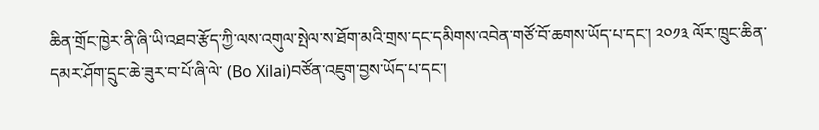ཆིན་གྲོང་ཁྱེར་ནི་ཞི་ཡི་འཐབ་རྩོད་ཀྱི་ལས་འགུལ་སྤེལ་ས་ཐོག་མའི་གྲས་དང་དམིགས་འབེན་གཙོ་བོ་ཆགས་ཡོད་པ་དང་། ༢༠༡༣ ལོར་ཁྲུང་ཆིན་དམར་ཤོག་དྲུང་ཆེ་ཟུར་བ་པོ་ཞི་ལེ་ (Bo Xilai)བཙོན་འཇུག་བྱས་ཡོད་པ་དང་།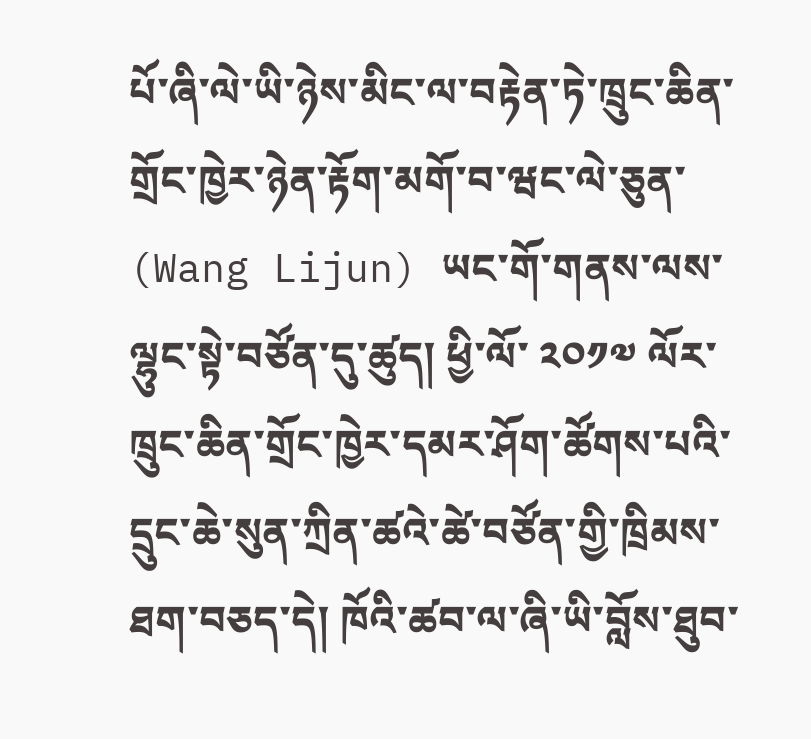པོ་ཞི་ལེ་ཡི་ཉེས་མིང་ལ་བརྟེན་ཏེ་ཁྲུང་ཆིན་གྲོང་ཁྱེར་ཉེན་རྟོག་མགོ་བ་ཝང་ལེ་ཅུན་ (Wang Lijun) ཡང་གོ་གནས་ལས་ལྷུང་སྟེ་བཙོན་དུ་ཚུད། ཕྱི་ལོ་ ༢༠༡༧ ལོར་ཁྲུང་ཆིན་གྲོང་ཁྱེར་དམར་ཤོག་ཚོགས་པའི་དྲུང་ཆེ་སུན་ཀྲིན་ཚའེ་ཚེ་བཙོན་གྱི་ཁྲིམས་ཐག་བཅད་དེ། ཁོའི་ཚབ་ལ་ཞི་ཡི་བློས་ཐུབ་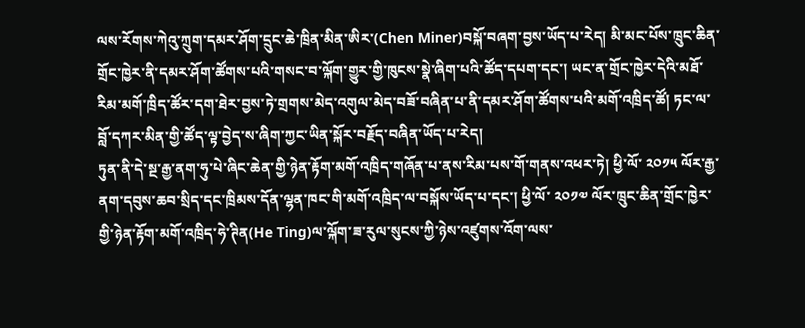ལས་རོགས་ཀེའུ་ཀྲུག་དམར་ཤོག་དྲུང་ཆེ་ཁྲིན་མིན་ཨིར་(Chen Miner)བསྐོ་བཞག་བྱས་ཡོད་པ་རེད། མི་མང་པོས་ཁྲུང་ཆིན་གྲོང་ཁྱེར་ནི་དམར་ཤོག་ཚོགས་པའི་གསང་བ་ལྐོག་གྱུར་གྱི་ཁུངས་སྣེ་ཞིག་པའི་ཚོད་དཔག་དང་། ཡང་ན་གྲོང་ཁྱེར་དེའི་མཐོ་རིམ་མགོ་ཁྲིད་ཚོར་དག་ཐེར་བྱས་ཏེ་གྲགས་མེད་འགུལ་མེད་བཟོ་བཞིན་པ་ནི་དམར་ཤོག་ཚོགས་པའི་མགོ་འཁྲིད་ཚོ། ཏང་ལ་བློ་དཀར་མིན་གྱི་ཚོད་ལྟ་བྱེད་ས་ཞིག་ཀྱང་ཡིན་སྐོར་བརྗོད་བཞིན་ཡོད་པ་རེད།
ཏུན་ནི་དེ་སྔ་རྒྱ་ནག་ཧུ་པེ་ཞིང་ཆེན་གྱི་ཉེན་རྟོག་མགོ་འཁྲིད་གཞོན་པ་ནས་རིམ་པས་གོ་གནས་འཕར་ཏེ། ཕྱི་ལོ་ ༢༠༡༥ ལོར་རྒྱ་ནག་དབུས་ཆབ་སྲིད་དང་ཁྲིམས་དོན་ལྷན་ཁང་གི་མགོ་འཁྲིད་ལ་བསྐོས་ཡོད་པ་དང་། ཕྱི་ལོ་ ༢༠༡༧ ལོར་ཁྲུང་ཆིན་གྲོང་ཁྱེར་གྱི་ཉེན་རྟོག་མགོ་འཁྲིད་ཧེ་ཊིན(He Ting)ལ་ལྐོག་ཟ་རུལ་སུངས་ཀྱི་ཉེས་འཛུགས་འོག་ལས་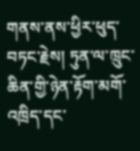གནས་ནས་ཕྱིར་ཕུད་བཏང་རྗེས། ཏུན་ལ་ཁྲུང་ཆིན་གྱི་ཉེན་རྟོག་མགོ་འཁྲིད་དང་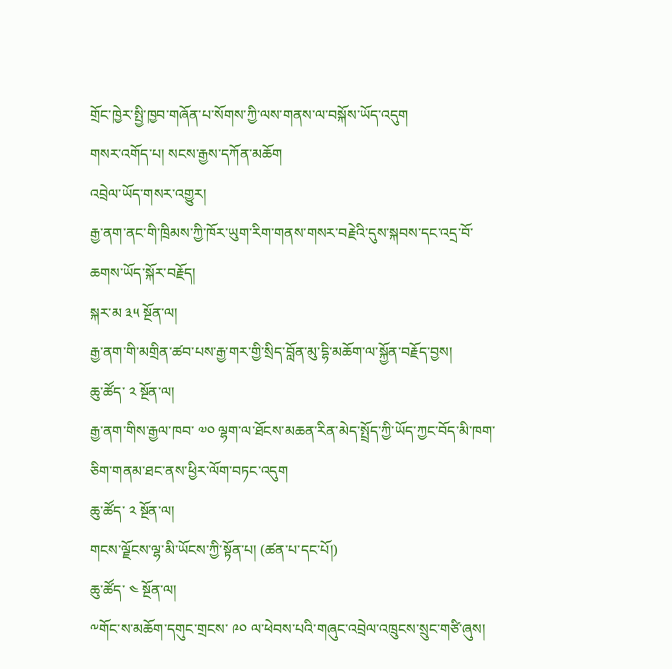གྲོང་ཁྱེར་སྤྱི་ཁྱབ་གཞོན་པ་སོགས་ཀྱི་ལས་གནས་ལ་བསྐོས་ཡོད་འདུག
གསར་འགོད་པ། སངས་རྒྱས་དཀོན་མཆོག
འབྲེལ་ཡོད་གསར་འགྱུར།
རྒྱ་ནག་ནང་གི་ཁྲིམས་ཀྱི་ཁོར་ཡུག་རིག་གནས་གསར་བརྗེའི་དུས་སྐབས་དང་འདྲ་བོ་ཆགས་ཡོད་སྐོར་བརྗོད།
སྐར་མ ༣༥ སྔོན་ལ།
རྒྱ་ནག་གི་མགྲིན་ཚབ་པས་རྒྱ་གར་གྱི་སྲིད་བློན་མུ་དྷི་མཆོག་ལ་སྐྱོན་བརྗོད་བྱས།
ཆུ་ཚོད་ ༢ སྔོན་ལ།
རྒྱ་ནག་གིས་རྒྱལ་ཁབ་ ༧༠ ལྷག་ལ་ཐོངས་མཆན་རིན་མེད་སྤྲོད་ཀྱི་ཡོད་ཀྱང་བོད་མི་ཁག་ཅིག་གནམ་ཐང་ནས་ཕྱིར་ལོག་བཏང་འདུག
ཆུ་ཚོད་ ༢ སྔོན་ལ།
གངས་ལྗོངས་ལྷ་མི་ཡོངས་ཀྱི་སྟོན་པ། (ཚན་པ་དང་པོ།)
ཆུ་ཚོད་ ༤ སྔོན་ལ།
༸གོང་ས་མཆོག་དགུང་གྲངས་ ༩༠ ལ་ཕེབས་པའི་གཞུང་འབྲེལ་འཁྲུངས་སྲུང་གཙི་ཞུས།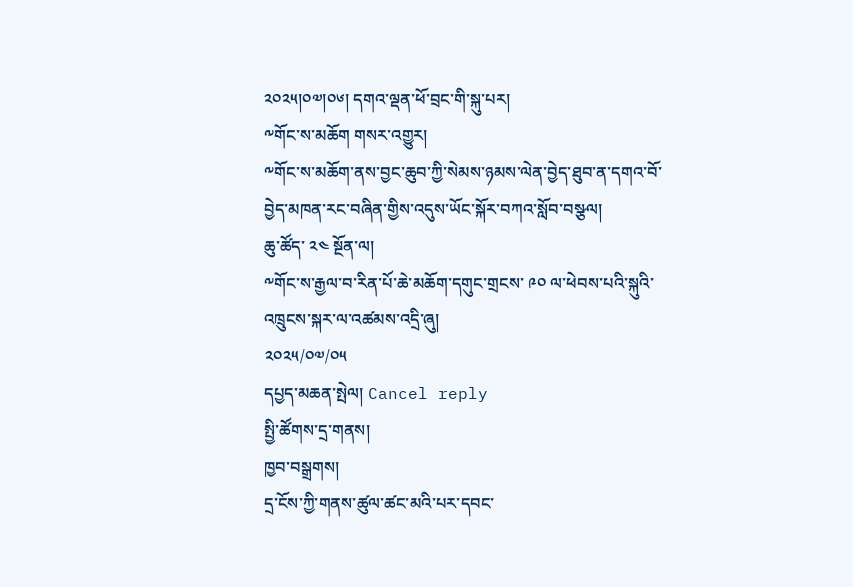༢༠༢༥།༠༧།༠༦། དགའ་ལྡན་ཕོ་བྲང་གི་སྐུ་པར།
༸གོང་ས་མཆོག གསར་འགྱུར།
༸གོང་ས་མཆོག་ནས་བྱང་ཆུབ་ཀྱི་སེམས་ཉམས་ལེན་བྱེད་ཐུབ་ན་དགའ་བོ་བྱེད་མཁན་རང་བཞིན་གྱིས་འདུས་ཡོང་སྐོར་བཀའ་སློབ་བསྩལ།
ཆུ་ཚོད་ ༢༤ སྔོན་ལ།
༸གོང་ས་རྒྱལ་བ་རིན་པོ་ཆེ་མཆོག་དགུང་གྲངས་ ༩༠ ལ་ཕེབས་པའི་སྐུའི་འཁྲུངས་སྐར་ལ་འཚམས་འདྲི་ཞུ།
༢༠༢༥/༠༧/༠༥
དཔྱད་མཆན་སྤེལ། Cancel reply
སྤྱི་ཚོགས་དྲ་གནས།
ཁྱབ་བསྒྲགས།
དྲ་ངོས་ཀྱི་གནས་ཚུལ་ཚང་མའི་པར་དབང་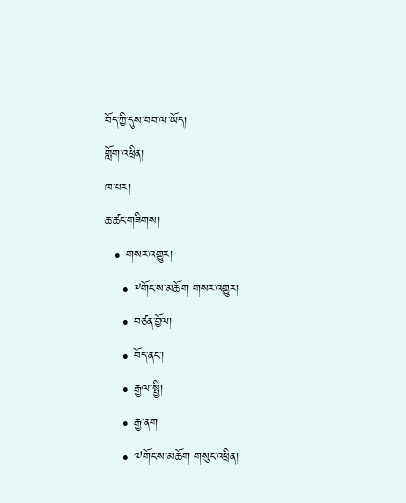བོད་ཀྱི་དུས་བབ་ལ་ཡོད།
གློག་འཕྲིན།
ཁ་པར།
ཆ་ཚང་གཟིགས།
  • གསར་འགྱུར།
    • ༸གོང་ས་མཆོག གསར་འགྱུར།
    • བཙན་བྱོལ།
    • བོད་ནང་།
    • རྒྱལ་སྤྱི།
    • རྒྱ་ནག
    • ༧གོང་ས་མཆོག གསུང་འཕྲིན།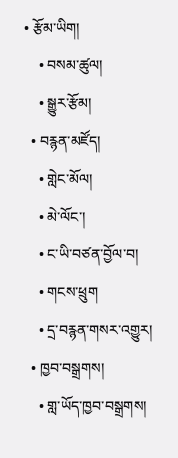• རྩོམ་ཡིག།
    • བསམ་ཚུལ།
    • སྒྱུར་རྩོམ།
  • བརྙན་མཛོད།
    • གླེང་མོལ།
    • མེ་ལོང་།
    • ང་ཡི་བཙན་བྱོལ་བ།
    • གངས་ཕྲུག
    • དྲ་བརྙན་གསར་འགྱུར།
  • ཁྱབ་བསྒྲགས།
    • གླ་ཡོད་ཁྱབ་བསྒྲགས།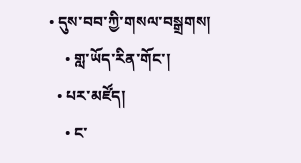• དུས་བབ་ཀྱི་གསལ་བསྒྲགས།
    • གླ་ཡོད་རིན་གོང་།
  • པར་མཛོད།
    • ང་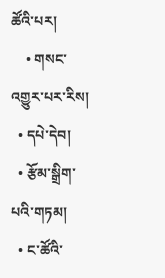ཚོའི་པར།
    • གསང་འགྱུར་པར་རིས།
  • དཔེ་དེབ།
  • རྩོམ་སྒྲིག་པའི་གཏམ།
  • ང་ཚོའི་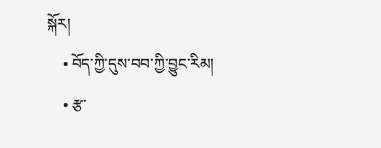སྐོར།
    • བོད་ཀྱི་དུས་བབ་ཀྱི་བྱུང་རིམ།
    • རྩ་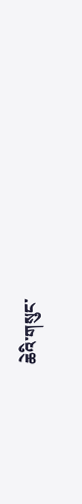ཆེའི་གསུང་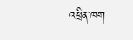འཕྲིན་ཁག